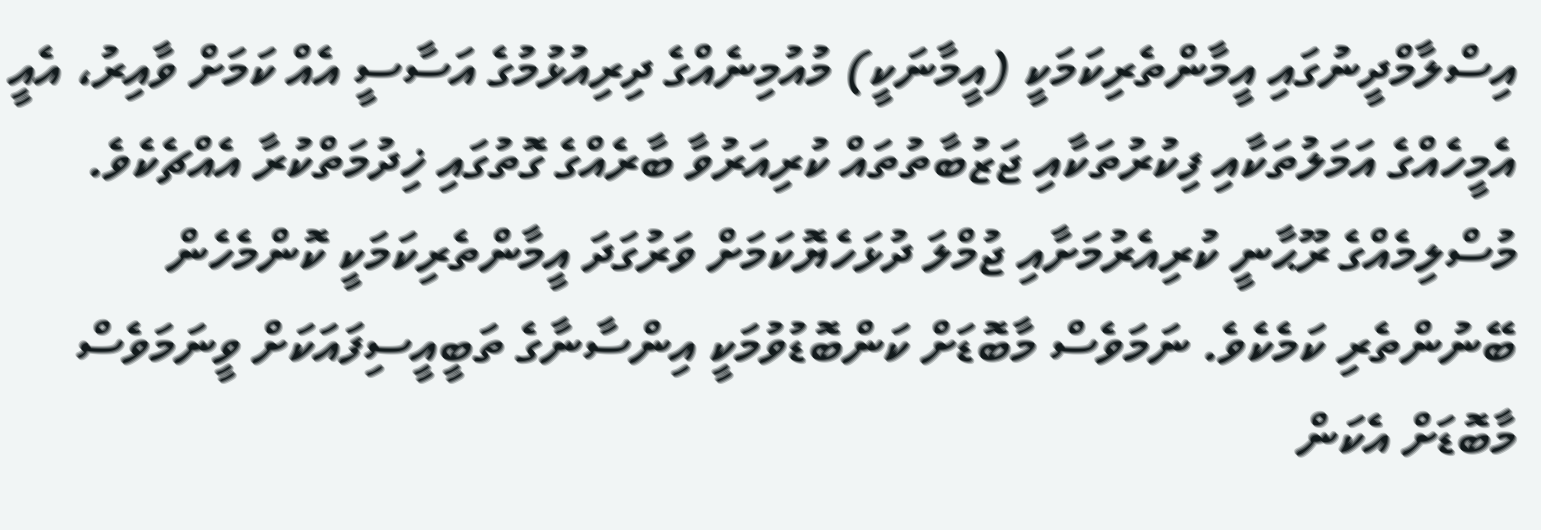އިސްލާމްދީނުގައި އީމާންތެރިކަމަކީ (އީމާނަކީ) މުއުމިނެއްގެ ދިރިއުޅުމުގެ އަސާސީ އެއް ކަމަށް ވާއިރު، އެއީ އެމީހެއްގެ އަމަލުތަކާއި ފިކުރުތަކާއި ޖަޒުބާތުތައް ކުރިއަރުވާ ބާރެއްގެ ގޮތުގައި ޚިދުމަތްކުރާ އެއްޗެކެވެ. މުސްލިމެއްގެ ރޫޙާނީ ކުރިއެރުމަށާއި ޖުމްލަ ދުޅަހެޔޮކަމަށް ވަރުގަދަ އީމާންތެރިކަމަކީ ކޮންމެހެން ބޭނުންތެރި ކަމެކެވެ. ނަމަވެސް މާބޮޑަށް ކަންބޮޑުވުމަކީ އިންސާނާގެ ތަބީއީސިފައަކަށް ވީނަމަވެސް މާބޮޑަށް އެކަން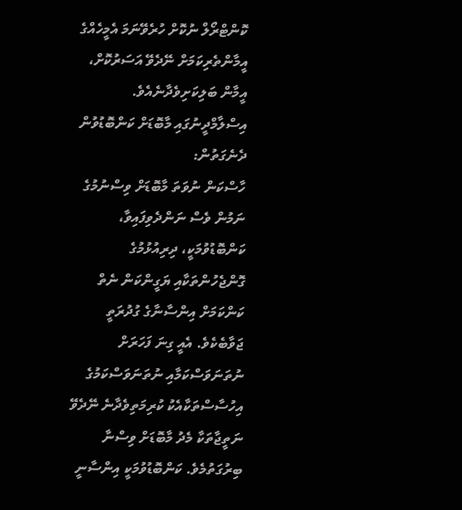ކޮންޓްރޯލް ނުކޮށް ހުރެވޭނަމަ އެމީހެއްގެ އީމާންތެރިކަމަށް ނޭދެވޭ އަސަރުކޮށް، އީމާން ބަލިކަށިވެދާނެއެވެ.
އިސްލާމްދީނުގައި މާބޮޑަށް ކަންބޮޑުވުން ދެނެގަތުން:
ހާސްކަން ނުވަތަ މާބޮޑަށް ވިސްނުމުގެ ނަމުން ވެސް ނަންދެވިފައިވާ، ކަންބޮޑުވުމަކީ، ދިރިއުޅުމުގެ ގޮންޖެހުންތަކާއި ޔަގީންކަން ނެތް ކަންކަމަށް އިންސާނާގެ ގުދުރަތީ ޖަވާބެކެވެ. އެއީ ގިނަ ފަހަރަށް ނުތަނަވަސްކަމާއި ނުތަނަވަސްކަމުގެ އިހުސާސްތަކާއެކު ކުރިމަތިވެދާނެ ނޭދެވޭ ނަތީޖާތަކާ މެދު މާބޮޑަށް ވިސްނާ ބިރުގަތުމެވެ. ކަންބޮޑުވުމަކީ އިންސާނީ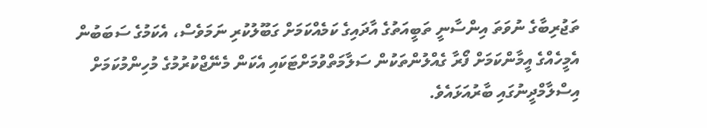ތަޖުރިބާގެ ނުވަތަ އިންސާނީ ތަބީއަތުގެ އާދައިގެ ކަމެއްކަމަށް ގަބޫލުކުރި ނަމަވެސް، އެކަމުގެ ސަބަބުން އެމީހެއްގެ އީމާންކަމަށް ފޯރާ ގެއްލުންތަކުން ސަލާމަތްވުމަށްޓަކައި އެކަން މެނޭޖްކުރުމުގެ މުހިންމުކަމަށް އިސްލާމްދީނުގައި ބާރުއަޅައެވެ.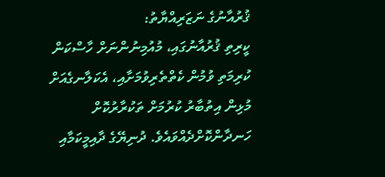ޤުރުއާނުގެ ނަޒަރިއްޔާތު:
ކީރިތި ޤުރުއާނުގައި، މުއުމިނުންނަށް ހާސްކަން ކުރިމަތި ވުމުން ކެތްތެރިވުމަށާއި، އެކަލާނގެއަށް މުޅިން އިތުބާރު ކުރުމަށް ތަކުރާރުކޮށް ހަނދާންކޮށްދެއްވައެވެ. ދުނިޔޭގެ ދާއިމީކަމާއި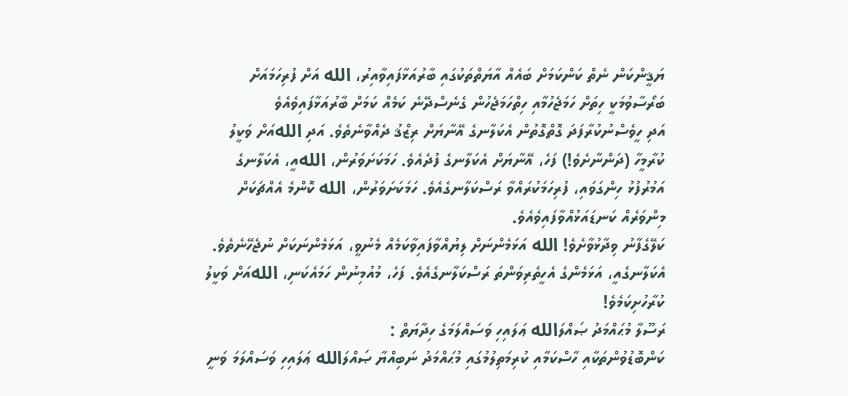ޔަޤީންކަން ނެތް ކަންކަމަށް ބައެއް އާޔަތްތަކުގައި ބާރުއަޅާފައިވާއިރު، الله އަށް ފުރިހަމައަށް ބަރޯސާވުމަކީ ހިތަށް ހަމަޖެހުމާއި ހިތްހަމަޖެހުން ގެނެސްދޭނެ ކަމެއް ކަމަށް ބާރުއަޅާފައިވެއެވެ
އަދި ހީވެސްނުކުރާފަދަ ގޮތްގޮތުން އެކަލާނގެ އޭނާޔަށް ރިޒްޤު ދެއްވާނެތެވެ. އަދި اللهއަށް ވަކީލު ކުރާމީހާ (ދަންނާށެވެ!) ފަހެ، އޭނާޔަށް އެކަލާނގެ ފުދެއެވެ. ހަމަކަށަވަރުން، اللهއީ، އެކަލާނގެ އަމުރުފުޅު ހިންގަވައި، ފުރިހަމަކުރައްވާ ރަސްކަލާނގެއެވެ. ހަމަކަށަވަރުން، الله ކޮންމެ އެއްޗަކަށް މިންވަރެއް ކަނޑައަޅުއްވާފައިވެއެވެ.
ކަލޭގެފާނު ވިދާޅުވާށެވެ! الله އަޅަމެންނަށް ލިޔުއްވާފައިވާކަމެއް މެނުވީ، އަޅަމެންނަކަށް ނުޖެހޭނެތެވެ. އެކަލާނގެއީ، އަޅަމެންގެ އެހީތެރިވަންތަ ރަސްކަލާނގެއެވެ. ފަހެ، މުއުމިނުން ހަމައެކަނި، اللهއަށް ވަކީލު ކުރާހުށިކަމެވެ!
ރަސޫލާ މުޙައްމަދު ޞައްލަالله ޢަލައިހި ވަސައްލަމަގެ ހިދާޔަތް :
ކަންބޮޑުވުންތަކާއި ހާސްކަމާއި ކުރިމަތިލުމުގައި މުޙައްމަދު ނަބިއްޔާ ޞައްލަالله ޢަލައިހި ވަސައްލަމަ ވަނީ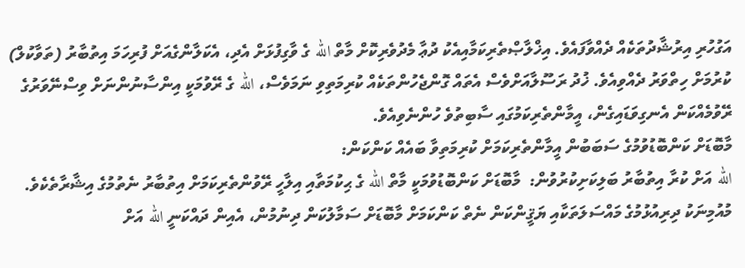އަގުހުރި އިރުޝާދުތަކެއް ދެއްވާފައެވެ. އިޚްލާޞްތެރިކަމާއިއެކު ދުޢާ މެދުވެރިކޮށް މާތް الله ގެ ވާގިފުޅަށް އެދި، އެކަލާންގެއަށް ފުރިހަމަ އިތުބާރު (ތަވާކުލް) ކުރުމަށް ހިތްވަރު ދެއްވިއެވެ. ޚުދު ރަސޫލާއަށްވެސް އެތައް ގޮންޖެހުންތަކެއް ކުރިމަތިވި ނަމަވެސް، الله ގެ ރޭވުމަކީ އިންސާނުންނަށް ވިސްނޭވަރުގެ ރޭވުމެއްކަން އެނގިވަޑައިގެން، އީމާންތެރިކަމުގައި ސާބިތުވެ ހުންނެވިއެވެ.
މާބޮޑަށް ކަންބޮޑުވުމުގެ ސަބަބުން އީމާންތެރިކަމަށް ކުރިމަތިވާ ބައެއް ކަންކަން:
الله އަށް ކުރާ އިތުބާރު ބަލިކަށިކުރުވުން:  މާބޮޑަށް ކަންބޮޑުވުމަކީ މާތް الله ގެ ޙިކުމަތާއި އިލާހީ ރޭވުންތެރިކަމަށް އިތުބާރު ނެތުމުގެ އިޝާރާތެކެވެ. މުއުމިނަކު ދިރިއުޅުމުގެ މައްސަލަތަކާއި ޔަޤީންކަން ނެތް ކަންކަމަށް މާބޮޑަށް ސަމާލުކަން ދިނުމުން، އެއިން ދައްކަނީ الله އަށް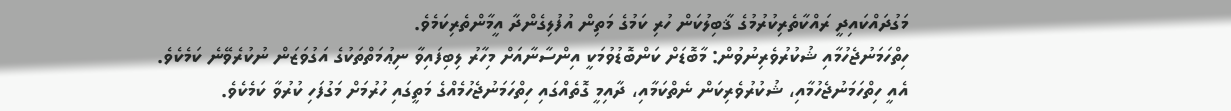މަގުދައްކައިދީ ރައްކާތެރިކުރުމުގެ ޤާބިލުކަން ހުރި ކަމުގެ މަތިން އުފުލިގެންދާ އީމާންތެރިކަމެވެ.
ހިތްހަމަނުޖެހުމާއި ޝުކުރުވެރިނުވުން: މާބޮޑަށް ކަންބޮޑުވުމަކީ އިންސާނާއަށް މިހާރު ލިބިފައިވާ ނިޢުމަތްތަކުގެ އަގުވަޒަން ނުކުރެވޭނެ ކަމެކެވެ. އެއީ ހިތްހަމަނުޖެހުމާއި، ޝުކުރުވެރިކަން ނެތްކަމާއި، ދާއިމީ ގޮތެއްގައި ހިތްހަމަނުޖެހުމެއްގެ މަތީގައި ހުރުމަށް މަގުފަހި ކުރުވާ ކަމެކެވެ.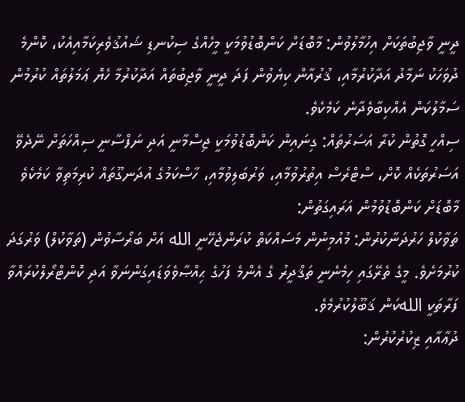ދީނީ ވާޖިބުތަކަށް އިހުމާލުވުން: މާބޮޑަށް ކަންބޮޑުވުމަކީ މީހެއްގެ ސިކުނޑި ޝައުޤުވެރިކަމާއިއެކު، ކޮންމެ ދުވަހަކު ނަމާދު އަދާކުރުމާއި، ޤުރުއާން ކިޔެވުން ފަދަ ދީނީ ވާޖިބުތައް އަދާކުރުމާ ހެޔޮ ޢަމަލުތައް ކުރުމުން ސަމާލުކަން އެއްކިބާވެދާނެ ކަމެކެވެ.
ސިއްހީ ގޮތުން ކުރާ އަސަރުތައް: ގިނައިން ކަންބޮޑުވުމަކީ ޖިސްމާނީ އަދި ނަފްސާނީ ސިއްހަތަށް ނޭދެވޭ އަސަރުތަކެއް ކޮށް، ސްޓްރެސް އިތުރުވުމާއި، ވަރުބަލިވުމާއި، ހާސްކަމުގެ އުދަނގޫތައް ކުރިމަތިވާ ކަމެކެވެ
މާބޮޑަށް ކަންބޮޑުވުމުން އަރައިގަތުން:
ތަވާކުލް ހަރުދަނާކުރުން: މުއުމިނުން މަސައްކަތް ކުރަންޖެހޭނީ الله އަށް ބަރޯސާވުން (ތަވާކުލް) ވަރުގަދަ ކުރުމަށެވެ. މީގެ ތެރޭގައި ހިމެނެނީ ތަޤްދީރު ގެ އެންމެ ފަހުގެ ޙިއްޞާވެވަޑައިގަންނަވާ އަދި ކޮންޓްރޯލްކުރައްވާ ފަރާތަކީ اللهކަން ޤަބޫލުކުރުމެވެ.
ދުޢާއާއި ޒިކުރުކުރުން: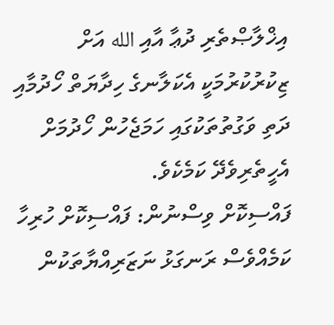އިޚްލާޞްތެރި ދުޢާ އާއި الله އަށް ޒިކުރުކުރުމަކީ އެކަލާނގެ ހިދާޔަތް ހޯދުމާއި ދަތި ވަގުތުތަކުގައި ހަމަޖެހުން ހޯދުމަށް އެހީތެރިވެދޭ ކަމެކެވެ.
ފައްސިކޮށް ވިސްނުން: ފައްސިކޮށް ހުރިހާ ކަމެއްވެސް ރަނގަޅު ނަޒަރިއްޔާތަކުން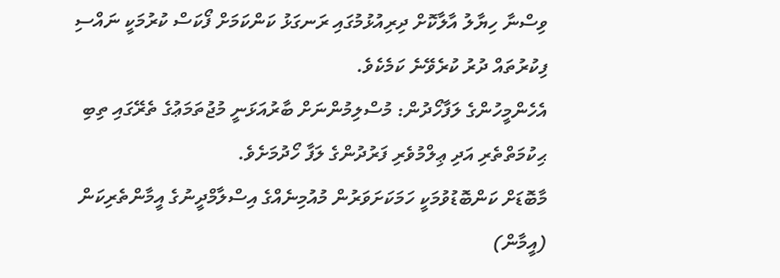ވިސްނާ ހިޔާލު އާލާކޮށް ދިރިއުޅުމުގައި ރަނގަޅު ކަންކަމަށް ފޯކަސް ކުރުމަކީ ނައްސި ފިކުރުތައް ދުރު ކުރެވޭނެ ކަމެކެވެ.
އެހެންމީހުންގެ ލަފާހޯދުން: މުސްލިމުންނަށް ބާރުއަޅަނީ މުޖުތަމަޢުގެ ތެރޭގައި ތިބި ޙިކުމަތްތެރި އަދި ޢިލްމުވެރި ފަރުދުންގެ ލަފާ ހޯދުމަށެވެ.
މާބޮޑަށް ކަންބޮޑުވުމަކީ ހަމަކަށަވަރުން މުއުމިނެއްގެ އިސްލާމްދީނުގެ އީމާންތެރިކަން (އީމާން)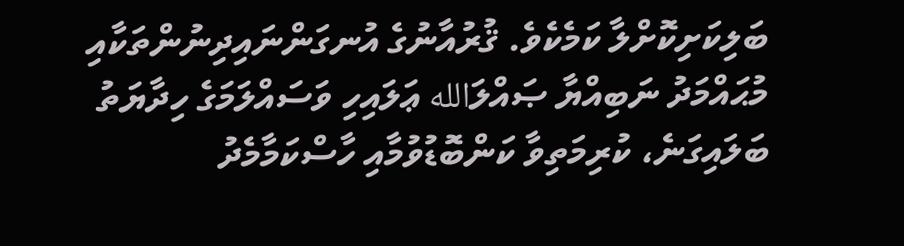ބަލިކަށިކޮށްލާ ކަމެކެވެ. ޤުރުއާނުގެ އުނގަންނައިދިނުންތަކާއި މުޙައްމަދު ނަބިއްޔާ ޞައްލަالله ޢަލައިހި ވަސައްލަމަގެ ހިދާޔަތު ބަލައިގަނެ، ކުރިމަތިވާ ކަންބޮޑުވުމާއި ހާސްކަމާމެދު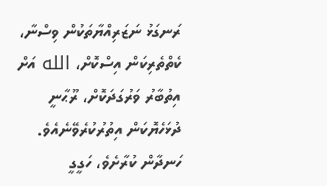ރަނގަޅު ނަޒަރިއްޔާތަކުން ވިސްނާ، ކެތްތެރިކަން އިސްކޮށް، الله އަށް އިތުބާރު ވަރުގަދަކޮށް، ރޫޙާނީ ދުޅަހެޔޮކަން އިތުރުކުރެވޭނެއެވެ. ހަނދާން ކުރާށެވެ، ހަގީގީ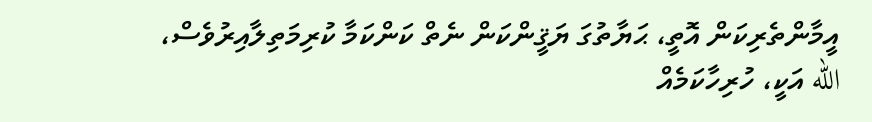އީމާންތެރިކަން އޮތީ، ޙަޔާތުގަ ޔަޤީންކަން ނެތް ކަންކަމާ ކުރިމަތިލާއިރުވެސް، الله އަކީ، ހުރިހާކަމެއް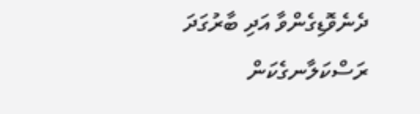ދެނެވޮޑިގެންވާ އަދި ބާރުގަދަ ރަސްކަލާނގެކަން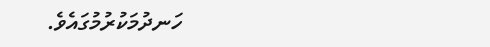ހަނދުމަކުރުމުގައެވެ.